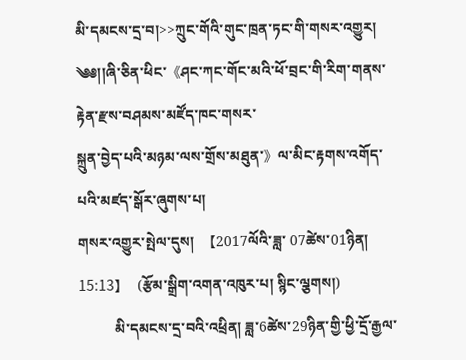མི་དམངས་དྲ་བ།>>ཀྲུང་གོའི་གུང་ཁྲན་ཏང་གི་གསར་འགྱུར།
༄༅།།ཞི་ཅིན་ཕིང་《ཤང་ཀང་གོང་མའི་ཕོ་བྲང་གི་རིག་གནས་རྟེན་རྫས་བཤམས་མཛོད་ཁང་གསར་
སྐྲུན་བྱེད་པའི་མཉམ་ལས་གྲོས་མཐུན་》ལ་མིང་རྟགས་འགོད་པའི་མཛད་སྒོར་ཞུགས་པ།
གསར་འགྱུར་སྤེལ་དུས།  【2017ལོའི་ཟླ་ 07ཚེས་01ཉིན། 15:13】   (རྩོམ་སྒྲིག་འགན་འཁུར་པ། སྙིང་ལྕགས།)
          མི་དམངས་དྲ་བའི་འཕྲིན། ཟླ་6ཚེས་29ཉིན་གྱི་ཕྱི་དྲོ་རྒྱལ་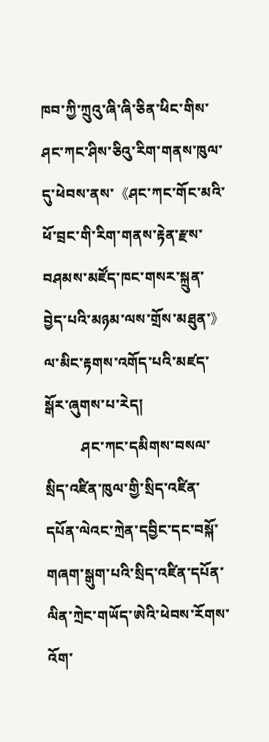ཁབ་ཀྱི་ཀྲུའུ་ཞི་ཞི་ཅིན་ཕིང་གིས་ཤང་ཀང་ཤིས་ཅིའུ་རིག་གནས་ཁུལ་དུ་ཕེབས་ནས་《ཤང་ཀང་གོང་མའི་ཕོ་བྲང་གི་རིག་གནས་རྟེན་རྫས་བཤམས་མཛོད་ཁང་གསར་སྐྲུན་བྱེད་པའི་མཉམ་ལས་གྲོས་མཐུན་》ལ་མིང་རྟགས་འགོད་པའི་མཛད་སྒོར་ཞུགས་པ་རེད།
          ཤང་ཀང་དམིགས་བསལ་སྲིད་འཛིན་ཁུལ་གྱི་སྲིད་འཛིན་དཔོན་ལེའང་ཀྲེན་དབྱིང་དང་བསྐོ་གཞག་སྒུག་པའི་སྲིད་འཛིན་དཔོན་ལིན་ཀྲེང་གཡོད་ཨེའི་ཕེབས་རོགས་འོག་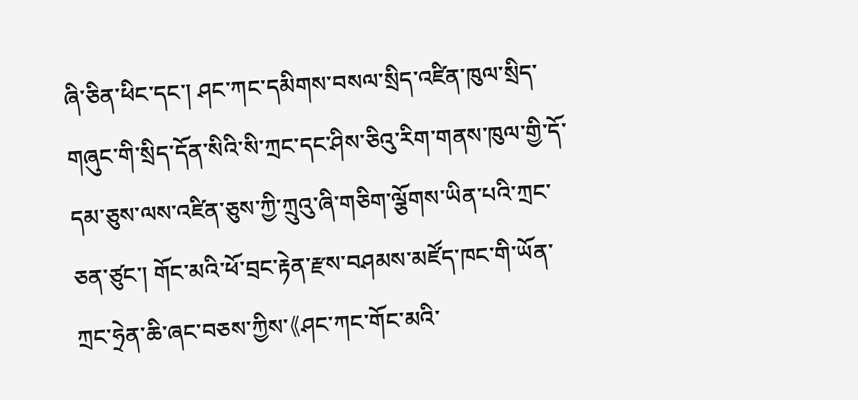ཞི་ཅིན་ཕིང་དང་། ཤང་ཀང་དམིགས་བསལ་སྲིད་འཛིན་ཁུལ་སྲིད་གཞུང་གི་སྲིད་དོན་སིའི་སི་ཀྲང་དང་ཤིས་ཅིའུ་རིག་གནས་ཁུལ་གྱི་དོ་དམ་ཅུས་ལས་འཛིན་ཅུས་ཀྱི་ཀྲུའུ་ཞི་གཅིག་ལྕོགས་ཡིན་པའི་ཀྲང་ཅན་ཙུང་། གོང་མའི་ཕོ་བྲང་རྟེན་རྫས་བཤམས་མཛོད་ཁང་གི་ཡོན་ཀྲང་ཧྲེན་ཆི་ཞང་བཅས་ཀྱིས་《ཤང་ཀང་གོང་མའི་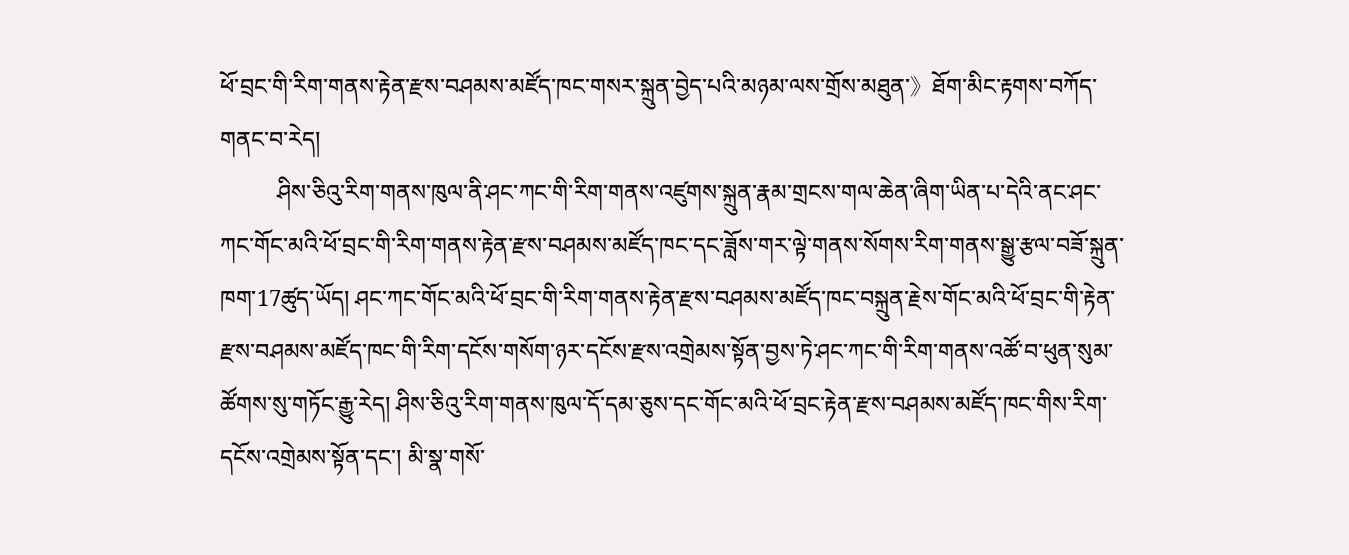ཕོ་བྲང་གི་རིག་གནས་རྟེན་རྫས་བཤམས་མཛོད་ཁང་གསར་སྐྲུན་བྱེད་པའི་མཉམ་ལས་གྲོས་མཐུན་》ཐོག་མིང་རྟགས་བཀོད་གནང་བ་རེད།
          ཤིས་ཅིའུ་རིག་གནས་ཁུལ་ནི་ཤང་ཀང་གི་རིག་གནས་འཛུགས་སྐྲུན་རྣམ་གྲངས་གལ་ཆེན་ཞིག་ཡིན་པ་དེའི་ནང་ཤང་ཀང་གོང་མའི་ཕོ་བྲང་གི་རིག་གནས་རྟེན་རྫས་བཤམས་མཛོད་ཁང་དང་ཟློས་གར་ལྟེ་གནས་སོགས་རིག་གནས་སྒྱུ་རྩལ་བཟོ་སྐྲུན་ཁག་17ཚུད་ཡོད། ཤང་ཀང་གོང་མའི་ཕོ་བྲང་གི་རིག་གནས་རྟེན་རྫས་བཤམས་མཛོད་ཁང་བསྐྲུན་རྗེས་གོང་མའི་ཕོ་བྲང་གི་རྟེན་རྫས་བཤམས་མཛོད་ཁང་གི་རིག་དངོས་གསོག་ཉར་དངོས་རྫས་འགྲེམས་སྟོན་བྱས་ཏེ་ཤང་ཀང་གི་རིག་གནས་འཚོ་བ་ཕུན་སུམ་ཚོགས་སུ་གཏོང་རྒྱུ་རེད། ཤིས་ཅིའུ་རིག་གནས་ཁུལ་དོ་དམ་ཅུས་དང་གོང་མའི་ཕོ་བྲང་རྟེན་རྫས་བཤམས་མཛོད་ཁང་གིས་རིག་དངོས་འགྲེམས་སྟོན་དང་། མི་སྣ་གསོ་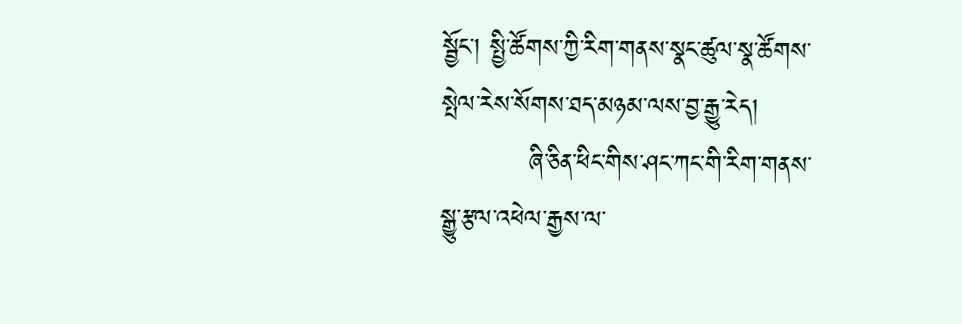སྦྱོང་། སྤྱི་ཚོགས་ཀྱི་རིག་གནས་སྣང་ཚུལ་སྣ་ཚོགས་སྤེལ་རེས་སོགས་ཐད་མཉམ་ལས་བྱ་རྒྱུ་རེད།
          ཞི་ཅིན་ཕིང་གིས་ཤང་ཀང་གི་རིག་གནས་སྒྱུ་རྩལ་འཕེལ་རྒྱས་ལ་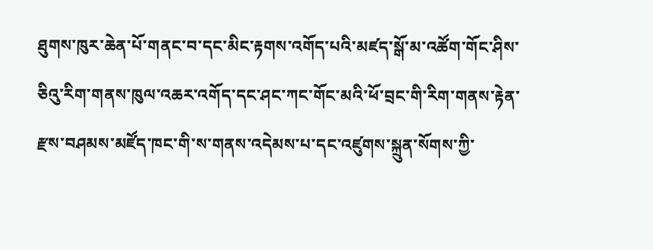ཐུགས་ཁུར་ཆེན་པོ་གནང་བ་དང་མིང་རྟགས་འགོད་པའི་མཛད་སྒོ་མ་འཚོག་གོང་ཤིས་ཅིའུ་རིག་གནས་ཁུལ་འཆར་འགོད་དང་ཤང་ཀང་གོང་མའི་ཕོ་བྲང་གི་རིག་གནས་རྟེན་རྫས་བཤམས་མཛོད་ཁང་གི་ས་གནས་འདེམས་པ་དང་འཛུགས་སྐྲུན་སོགས་ཀྱི་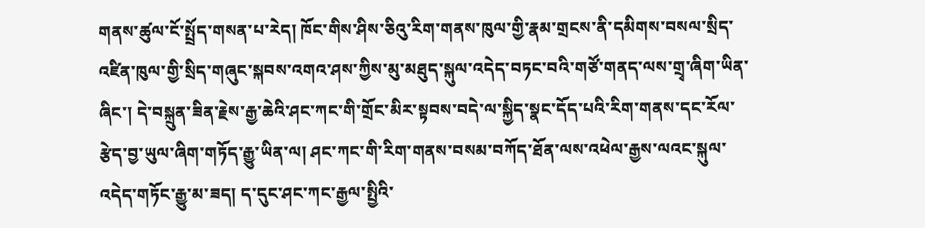གནས་ཚུལ་ངོ་སྤྲོད་གསན་པ་རེད། ཁོང་གིས་ཤིས་ཅིའུ་རིག་གནས་ཁུལ་གྱི་རྣམ་གྲངས་ནི་དམིགས་བསལ་སྲིད་འཛིན་ཁུལ་གྱི་སྲིད་གཞུང་སྐབས་འགའ་ཤས་ཀྱིས་མུ་མཐུད་སྐུལ་འདེད་བཏང་བའི་གཙོ་གནད་ལས་གྲྭ་ཞིག་ཡིན་ཞིང་། དེ་བསྐྲུན་ཟིན་རྗེས་རྒྱ་ཆེའི་ཤང་ཀང་གི་གྲོང་མིར་སྟབས་བདེ་ལ་སྐྱིད་སྣང་དོད་པའི་རིག་གནས་དང་རོལ་རྩེད་བྱ་ཡུལ་ཞིག་གཏོད་རྒྱུ་ཡིན་ལ། ཤང་ཀང་གི་རིག་གནས་བསམ་བཀོད་ཐོན་ལས་འཕེལ་རྒྱས་ལའང་སྐུལ་འདེད་གཏོང་རྒྱུ་མ་ཟད། ད་དུང་ཤང་ཀང་རྒྱལ་སྤྱིའི་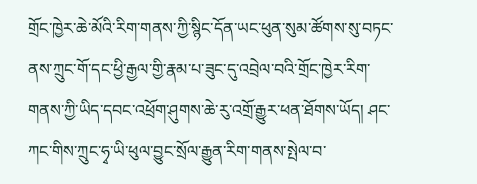གྲོང་ཁྱེར་ཆེ་མོའི་རིག་གནས་ཀྱི་སྙིང་དོན་ཡང་ཕུན་སུམ་ཚོགས་སུ་བཏང་ནས་ཀྲུང་གོ་དང་ཕྱི་རྒྱལ་གྱི་རྣམ་པ་ཟུང་དུ་འབྲེལ་བའི་གྲོང་ཁྱེར་རིག་གནས་ཀྱི་ཡིད་དབང་འཕྲོག་ཤུགས་ཆེ་རུ་འགྲོ་རྒྱུར་ཕན་ཐོགས་ཡོད། ཤང་ཀང་གིས་ཀྲུང་ཧྭ་ཡི་ཕུལ་བྱུང་སྲོལ་རྒྱུན་རིག་གནས་སྤེལ་བ་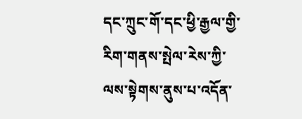དང་ཀྲུང་གོ་དང་ཕྱི་རྒྱལ་གྱི་རིག་གནས་སྤེལ་རེས་ཀྱི་ལས་སྟེགས་ནུས་པ་འདོན་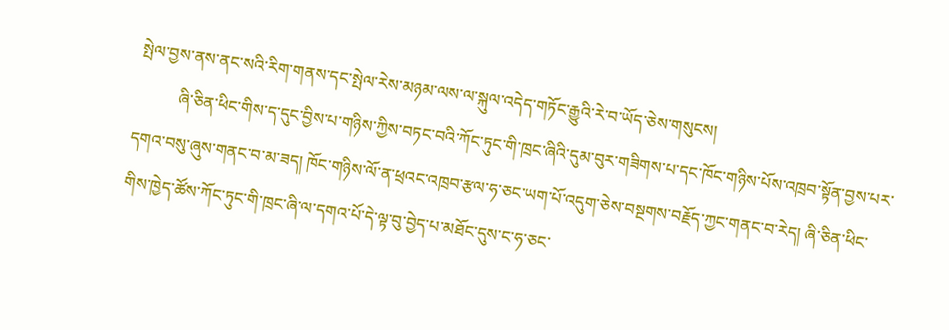སྤེལ་བྱས་ནས་ནང་སའི་རིག་གནས་དང་སྤེལ་རེས་མཉམ་ལས་ལ་སྐུལ་འདེད་གཏོང་རྒྱུའི་རེ་བ་ཡོད་ཅེས་གསུངས།
          ཞི་ཅིན་ཕིང་གིས་ད་དུང་བྱིས་པ་གཉིས་ཀྱིས་བཏང་བའི་ཀོང་ཏུང་གི་ཁྲང་ཞིའི་དུམ་བུར་གཟིགས་པ་དང་ཁོང་གཉིས་པོས་འཁྲབ་སྟོན་བྱས་པར་དགའ་བསུ་ཞུས་གནང་བ་མ་ཟད། ཁོང་གཉིས་ལོ་ན་ཕྲའང་འཁྲབ་རྩལ་ཧ་ཅང་ཡག་པོ་འདུག་ཅེས་བསྔགས་བརྗོད་ཀྱང་གནང་བ་རེད། ཞི་ཅིན་ཕིང་གིས་ཁྱེད་ཚོས་ཀོང་ཏུང་གི་ཁྲང་ཞི་ལ་དགའ་པོ་དེ་ལྟ་བུ་བྱེད་པ་མཐོང་དུས་ང་ཧ་ཅང་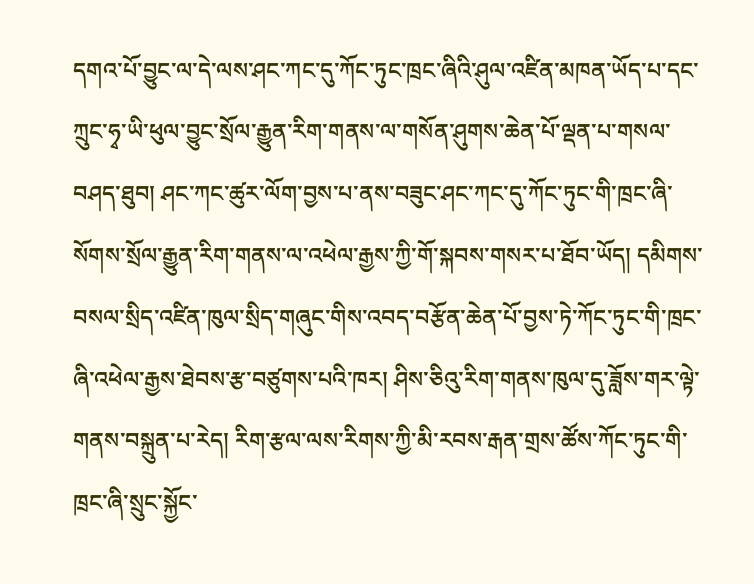དགའ་པོ་བྱུང་ལ་དེ་ལས་ཤང་ཀང་དུ་ཀོང་ཏུང་ཁྲང་ཞིའི་ཤུལ་འཛིན་མཁན་ཡོད་པ་དང་ཀྲུང་ཧྭ་ཡི་ཕུལ་བྱུང་སྲོལ་རྒྱུན་རིག་གནས་ལ་གསོན་ཤུགས་ཆེན་པོ་ལྡན་པ་གསལ་བཤད་ཐུབ། ཤང་ཀང་ཚུར་ལོག་བྱས་པ་ནས་བཟུང་ཤང་ཀང་དུ་ཀོང་ཏུང་གི་ཁྲང་ཞི་སོགས་སྲོལ་རྒྱུན་རིག་གནས་ལ་འཕེལ་རྒྱས་ཀྱི་གོ་སྐབས་གསར་པ་ཐོབ་ཡོད། དམིགས་བསལ་སྲིད་འཛིན་ཁུལ་སྲིད་གཞུང་གིས་འབད་བརྩོན་ཆེན་པོ་བྱས་ཏེ་ཀོང་ཏུང་གི་ཁྲང་ཞི་འཕེལ་རྒྱས་ཐེབས་རྩ་བཙུགས་པའི་ཁར། ཤིས་ཅིའུ་རིག་གནས་ཁུལ་དུ་ཟློས་གར་ལྟེ་གནས་བསྐྲུན་པ་རེད། རིག་རྩལ་ལས་རིགས་ཀྱི་མི་རབས་རྒན་གྲས་ཚོས་ཀོང་ཏུང་གི་ཁྲང་ཞི་སྲུང་སྐྱོང་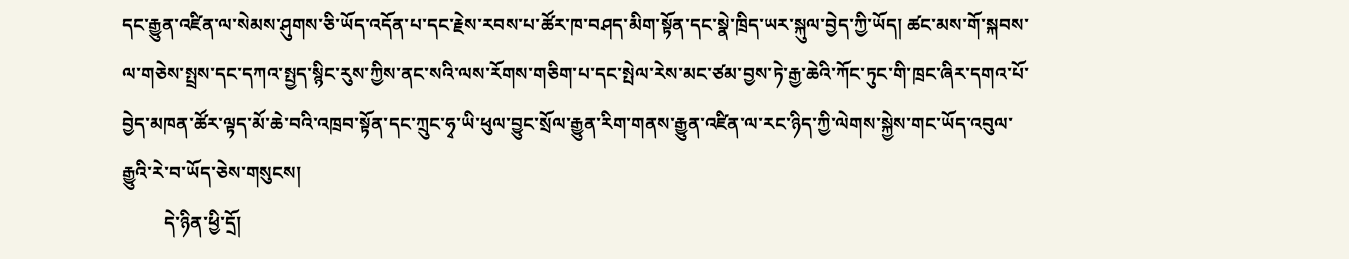དང་རྒྱུན་འཛིན་ལ་སེམས་ཤུགས་ཅི་ཡོད་འདོན་པ་དང་རྗེས་རབས་པ་ཚོར་ཁ་བཤད་མིག་སྟོན་དང་སྣེ་ཁྲིད་ཡར་སྐུལ་བྱེད་ཀྱི་ཡོད། ཚང་མས་གོ་སྐབས་ལ་གཅེས་སྤྲས་དང་དཀའ་སྤྱད་སྙིང་རུས་ཀྱིས་ནང་སའི་ལས་རོགས་གཅིག་པ་དང་སྤེལ་རེས་མང་ཙམ་བྱས་ཏེ་རྒྱ་ཆེའི་ཀོང་ཏུང་གི་ཁྲང་ཞིར་དགའ་པོ་བྱེད་མཁན་ཚོར་ལྟད་མོ་ཆེ་བའི་འཁྲབ་སྟོན་དང་ཀྲུང་ཧྭ་ཡི་ཕུལ་བྱུང་སྲོལ་རྒྱུན་རིག་གནས་རྒྱུན་འཛིན་ལ་རང་ཉིད་ཀྱི་ལེགས་སྐྱེས་གང་ཡོད་འབུལ་རྒྱུའི་རེ་བ་ཡོད་ཅེས་གསུངས།
         དེ་ཉིན་ཕྱི་དྲོ།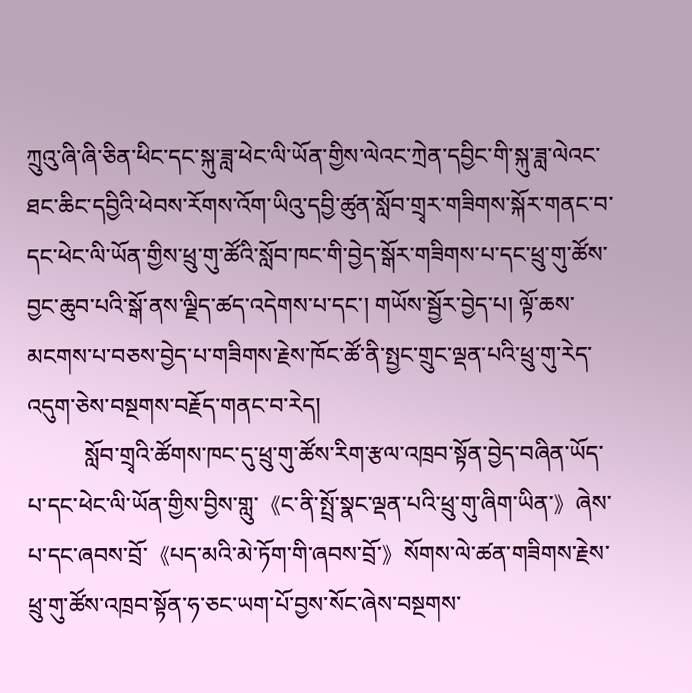ཀྲུའུ་ཞི་ཞི་ཅིན་ཕིང་དང་སྐུ་ཟླ་ཕེང་ལི་ཡོན་གྱིས་ལེའང་ཀྲེན་དབྱིང་གི་སྐུ་ཟླ་ལེའང་ཐང་ཆིང་དབྱིའི་ཕེབས་རོགས་འོག་ཡིའུ་དབྱི་ཚུན་སློབ་གྲྭར་གཟིགས་སྐོར་གནང་བ་དང་ཕེང་ལི་ཡོན་གྱིས་ཕྲུ་གུ་ཚོའི་སློབ་ཁང་གི་བྱེད་སྒོར་གཟིགས་པ་དང་ཕྲུ་གུ་ཚོས་བྱང་ཆུབ་པའི་སྒོ་ནས་ལྗིད་ཚད་འདེགས་པ་དང་། གཡོས་སྦྱོར་བྱེད་པ། ལྟོ་ཆས་མངགས་པ་བཅས་བྱེད་པ་གཟིགས་རྗེས་ཁོང་ཚོ་ནི་སྤྱང་གྲུང་ལྡན་པའི་ཕྲུ་གུ་རེད་འདུག་ཅེས་བསྔགས་བརྗོད་གནང་བ་རེད།
          སློབ་གྲྭའི་ཚོགས་ཁང་དུ་ཕྲུ་གུ་ཚོས་རིག་རྩལ་འཁྲབ་སྟོན་བྱེད་བཞིན་ཡོད་པ་དང་ཕེང་ལི་ཡོན་གྱིས་བྱིས་གླུ་《ང་ནི་སྤྲོ་སྣང་ལྡན་པའི་ཕྲུ་གུ་ཞིག་ཡིན་》ཞེས་པ་དང་ཞབས་བྲོ་《པད་མའི་མེ་ཏོག་གི་ཞབས་བྲོ་》སོགས་ལེ་ཚན་གཟིགས་རྗེས་ཕྲུ་གུ་ཚོས་འཁྲབ་སྟོན་ཧ་ཅང་ཡག་པོ་བྱས་སོང་ཞེས་བསྔགས་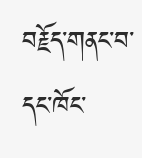བརྗོད་གནང་བ་དང་ཁོང་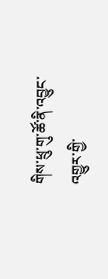གིས་ཕྲུ་གུ་ཚོ་ནི་འབྱུང་འགྱུར་གྱི་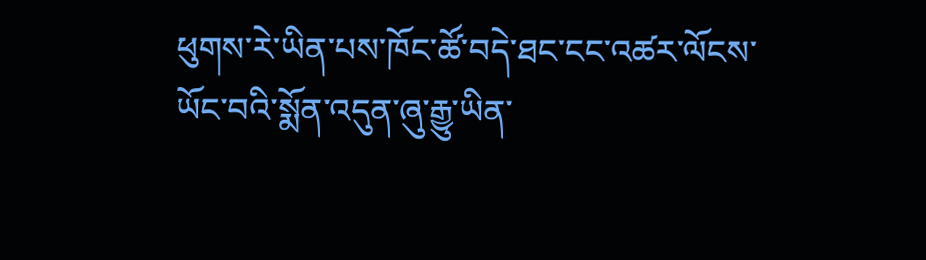ཕུགས་རེ་ཡིན་པས་ཁོང་ཚོ་བདེ་ཐང་ངང་འཚར་ལོངས་ཡོང་བའི་སྨོན་འདུན་ཞུ་རྒྱུ་ཡིན་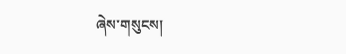ཞེས་གསུངས།